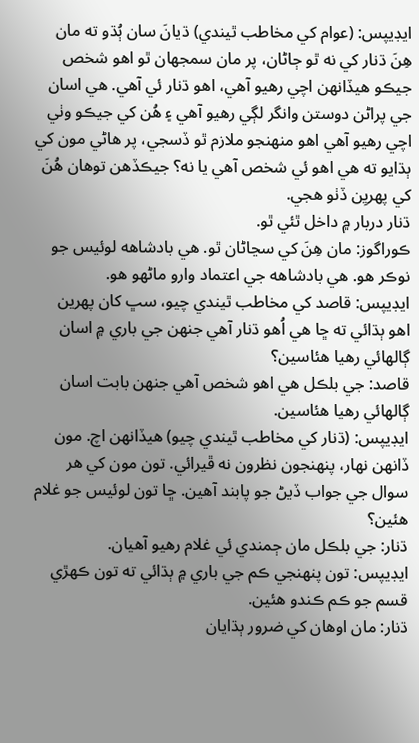ايڊيپس: (عوام کي مخاطب ٿيندي) ڌيانَ سان ٻُڌو ته مان هِنَ ڌنار کي نه ٿو ڄاڻان، پر مان سمجهان ٿو اهو شخص جيڪو هيڏانهن اچي رهيو آهي، اهو ڌنار ئي آهي. هي اسان جي پراڻن دوستن وانگر لڳي رهيو آهي ۽ هُن کي جيڪو وٺي اچي رهيو آهي اهو منهنجو ملازم ٿو ڏسجي، پر هاڻي مون کي ٻڌايو ته هي اهو ئي شخص آهي يا نه؟ جيڪڏهن توهان هُنَ کي پهريِن ڏٺو هجي.
ڌنار دربار ۾ داخل ٿئي ٿو.
ڪوراگوز: مان هِنَ کي سڃاڻان ٿو. هي بادشاهه لوئيس جو نوڪر هو. هي بادشاهه جي اعتماد وارو ماڻهو هو.
ايڊيپس: قاصد کي مخاطب ٿيندي چيو، سڀ کان پهرين اهو ٻڌائي ته ڇا هي اُهو ڌنار آهي جنهن جي باري ۾ اسان ڳالهائي رهيا هئاسين؟
قاصد: جي بلڪل هي اهو شخص آهي جنهن بابت اسان ڳالهائي رهيا هئاسين.
ايڊيپس: (ڌنار کي مخاطب ٿيندي چيو) هيڏانهن اچ. مون ڏانهن نهار، پنهنجون نظرون نه ڦيرائي. تون مون کي هر سوال جي جواب ڏيڻ جو پابند آهين. ڇا تون لوئيس جو غلام هئين؟
ڌنار: جي بلڪل مان ڄمندي ئي غلام رهيو آهيان.
ايڊيپس: تون پنهنجي ڪم جي باري ۾ ٻڌائي ته تون ڪهڙي قسم جو ڪم ڪندو هئين.
ڌنار: مان اوهان کي ضرور ٻڌايان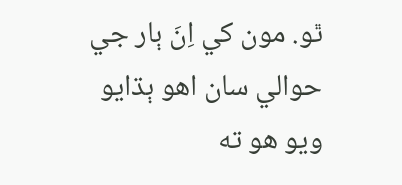ٿو. مون کي اِنَ ٻار جي حوالي سان اهو ٻڌايو ويو هو ته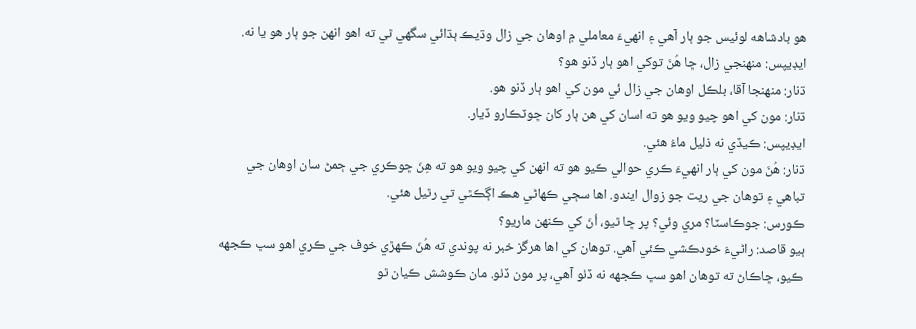هو بادشاهه لوئيس جو ٻار آهي ۽ انهيءَ معاملي ۾ اوهان جي زال وڌيڪ ٻڌائي سگهي ٿي ته اهو انهن جو ٻار هو يا نه.
ايڊيپس: منهنجي زال، ڇا هُنَ توکي اهو ٻار ڏنو هو؟
ڌنار: منهنجا آقا، بلڪل اوهان جي زال ئي مون کي اهو ٻار ڏنو هو.
ڌنار: مون کي اهو چيو ويو هو ته اسان کي هن ٻار کان ڇوٽڪارو ڏيار.
ايڊيپس: ڪيڏي نه ذليل ماءُ هئي.
ڌنار: هُنَ مون کي ٻار انهيءَ ڪري حوالي ڪيو هو ته انهن کي چيو ويو هو ته هِنَ ڇوڪري جي ڄمڻ سان اوهان جي تباهي ۽ توهان جي ريت جو زوال ايندو. اها سڄي ڪهاڻي هڪ اڳڪٿي تي رٿيل هئي.
ڪورس: جوڪاسٽا؟ مري وئي؟ پر ڇا ٿيو، اُنَ کي ڪنهن ماريو؟
ٻيو قاصد: راڻيءَ خودڪشي ڪئي آهي. توهان کي اها هرگز خبر نه پوندي ته هُنَ ڪهڙي خوف جي ڪري اهو سڀ ڪجهه ڪيو، ڇاڪاڻ ته توهان اهو سڀ ڪجهه نه ڏٺو آهي، پر مون ڏٺو. مان ڪوشش ڪيان ٿو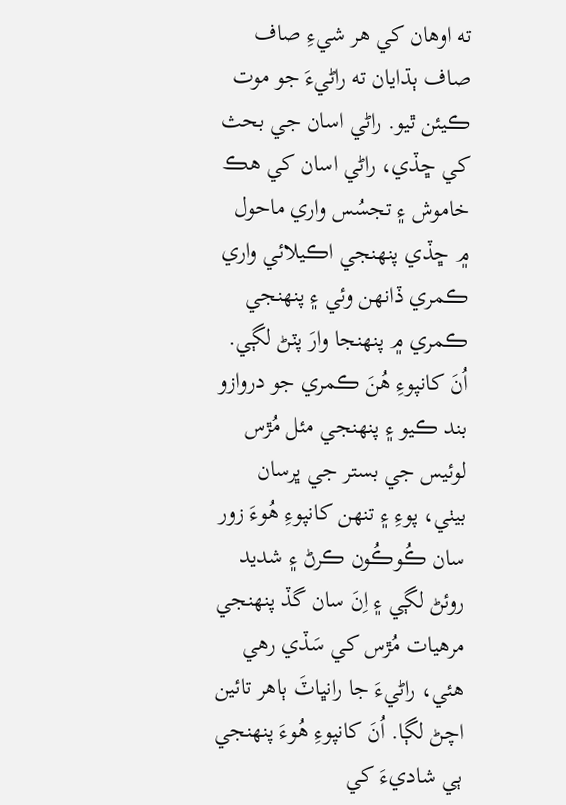ته اوهان کي هر شيءِ صاف صاف ٻڌايان ته راڻيءَ جو موت ڪيئن ٿيو. راڻي اسان جي بحث کي ڇڏي، راڻي اسان کي هڪ خاموش ۽ تجسُس واري ماحول ۾ ڇڏي پنهنجي اڪيلائي واري ڪمري ڏانهن وئي ۽ پنهنجي ڪمري ۾ پنهنجا وارَ پٽڻ لڳي. اُنَ کانپوءِ هُنَ ڪمري جو دروازو بند ڪيو ۽ پنهنجي مئل مُڙس لوئيس جي بستر جي ڀرسان بيٺي، پوءِ ۽ تنھن کانپوءِ هُوءَ زور سان ڪُوڪُون ڪرڻ ۽ شديد روئڻ لڳي ۽ اِنَ سان گڏ پنهنجي مرهيات مُڙس کي سَڏي رهي هئي، راڻيءَ جا رانڀاٽَ ٻاهر تائين اچڻ لڳا. اُنَ کانپوءِ هُوءَ پنهنجي ٻي شاديءَ کي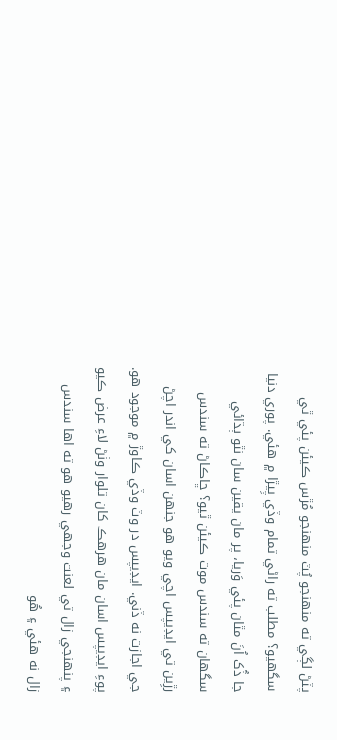پٽڻ لڳي ته منهنجو پُٽ منهنجو مُڙس ڪيئن پئي ٿي سگهيو؟ مطلب ته راڻي تمام وڏي پِيڙا ۾ هئي. پوري دنيا جا ڏُک اُنَ مٿان پئي وَريا، پر مان يقين سان نٿو ٻڌائي سگهان ته سندس موت ڪيئن ٿيو؟ ڇاڪاڻ ته سندس رڙِين تي ايڊيپس اچي ويو هو جنهن اسان کي اندر اچڻ جي اجازت نه ڏني. ايڊيپس در وٽ وڏي ڪاوڙ ۾ موجود هو. پوءِ ايڊيپس اسان مان هرهڪ کان تلوار وٺڻ لاءِ عرض ڪيو ۽ پنهنجي زال تي لعنت وجهي رهيو هو ته اها سندس زال نه هئي ۽ هُو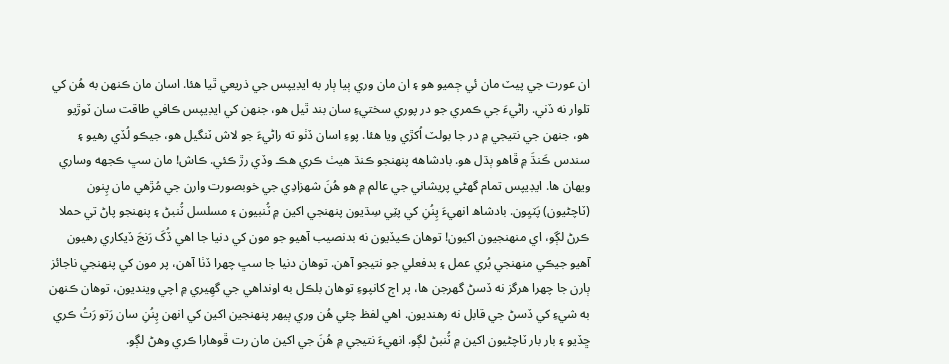ان عورت جي پيٽ مان ئي ڄميو هو ۽ ان مان وري ٻيا ٻار به ايڊيپس جي ذريعي ٿيا هئا. اسان مان ڪنهن به هُن کي تلوار نه ڏني. راڻيءَ جي ڪمري جو در پوري سختيءِ سان بند ٿيل هو، جنهن کي ايڊيپس ڪافي طاقت سان ٽوڙيو هو، جنهن جي نتيجي ۾ در جا بولٽ اُکڙي ويا هئا. پوءِ اسان ڏٺو ته راڻيءَ جو لاش ٽنگيل هو، جيڪو لُڏي رهيو ۽ سندس ڪَنڌَ ۾ ڦاهو ٻڌل هو. بادشاهه پنهنجو ڪنڌ هيٺ ڪري هڪ وڏي رڙ ڪئي. ڪاش! مان سڀ ڪجهه وساري ويهان ها. ايڊيپس تمام گهڻي پريشاني جي عالم ۾ هو هُنَ شهزادِي جي خوبصورت وارن جي مُڙهي مان پِنون (ٽاچڻيون) پَٽيِون. بادشاھ انهيءَ پِنُنِ کي پٽِي سِڌيون پنهنجي اکين ۾ ٽُنبيون ۽ مسلسل ٽُنبڻ ۽ پنهنجو پاڻ تي حملا ڪرڻ لڳو، اي منهنجيون اکيون! توهان ڪيڏيون نه بدنصيب آهيو جو مون کي دنيا جا اهي ڏُکَ رَنجَ ڏيکاري رهيون آهيو جيڪي منهنجي بُري عمل ۽ بدفعلي جو نتيجو آهن. توهان دنيا جا سڀ چهرا ڏٺا آهن، پر مون کي پنهنجي ناجائز ٻارن جا چهرا هرگز نه ڏسڻ گهرجن ها، پر اڄ کانپوءِ توهان بلڪل به اونداهي جي گهِيري ۾ اچي وينديون، توهان ڪنهن به شيءِ کي ڏسڻ جي قابل نه رهنديون. اهي لفظ چئي هُن وري ٻيهر پنهنجين اکين کي انهن پِنُنِ سان رَتو رَتُ ڪري ڇڏيو ۽ بار بار ٽاچڻيون اکين ۾ ٽُنبڻ لڳو. انهيءَ نتيجي ۾ هُنَ جي اکين مان رت ڦوهارا ڪري وهڻ لڳو.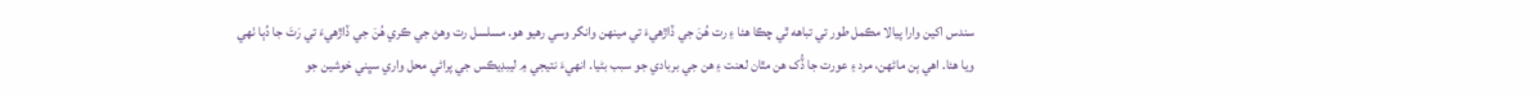سندس اکين وارا پيالا مڪمل طور تي تباهه ٿي چڪا هئا ۽ رت هُنَ جي ڏاڙهيءَ تي مينهن وانگر وسي رهيو هو. مسلسل رت وهڻ جي ڪري هُنَ جي ڏاڙهيءَ تي رَتَ جا دُٻا ٺهي ويا هئا. اهي ٻن ماڻهن، مرد ۽ عورت جا ڏُک هن مٿان لعنت ۽ هن جي بربادي جو سبب بڻيا. انهيءَ نتيجي ۾ ليبڊيڪس جي پراڻي محل واري سڀني خوشين جو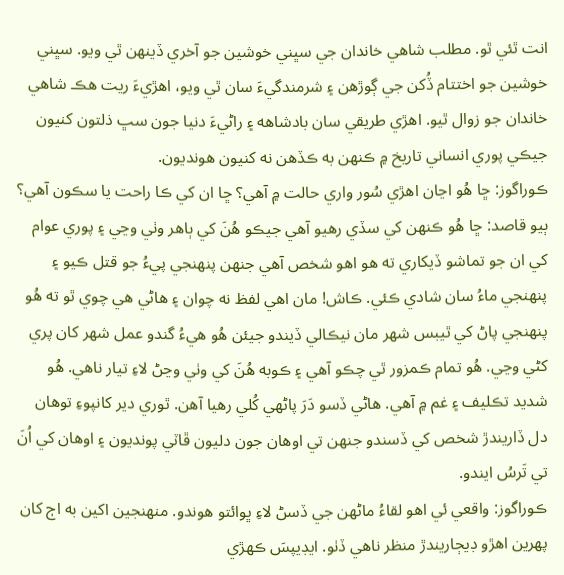انت ٿئي ٿو. مطلب شاهي خاندان جي سڀني خوشين جو آخري ڏينهن ٿي ويو. سڀني خوشين جو اختتام ڏُکن جي ڳوڙهن ۽ شرمندگيءَ سان ٿي ويو، اهڙيءَ ريت هڪ شاهي خاندان جو زوال ٿيو. اهڙي طريقي سان بادشاهه ۽ راڻيءَ دنيا جون سڀ ذلتون کنيون جيڪي پوري انساني تاريخ ۾ ڪنهن به ڪڏهن نه کنيون هونديون.
ڪوراگوز: ڇا هُو اڃان اهڙي سُور واري حالت ۾ آهي؟ ڇا ان کي ڪا راحت يا سڪون آهي؟
ٻيو قاصد: ڇا هُو ڪنهن کي سڏي رهيو آهي جيڪو هُنَ کي ٻاهر وٺي وڃي ۽ پوري عوام کي ان جو تماشو ڏيکاري ته هو اهو شخص آهي جنهن پنهنجي پيءُ جو قتل ڪيو ۽ پنهنجي ماءُ سان شادي ڪئي. ڪاش! مان اهي لفظ نه چوان ۽ هاڻي هي چوي ٿو ته هُو پنهنجي پاڻ کي ٿيبس شهر مان نيڪالي ڏيندو جيئن هُو هيءُ گندو عمل شهر کان پري کڻي وڃي. هُو تمام ڪمزور ٿي چڪو آهي ۽ ڪوبه هُنَ کي وٺي وڃڻ لاءِ تيار ناهي. هُو شديد تڪليف ۽ غم ۾ آهي. هاڻي ڏسو دَرَ پاڻهي کُلي رهيا آهن. ٿوري دير کانپوءِ توهان دل ڏاريندڙ شخص کي ڏسندو جنهن تي اوهان جون دليون ڦاٽي پونديون ۽ اوهان کي اُنَ تي تَرسُ ايندو.
ڪوراگوز: واقعي ئي اهو لقاءُ ماڻهن جي ڏسڻ لاءِ ڀوائتو هوندو. منهنجين اکين به اڄ کان پهرين اهڙو ڊيڄاريندڙ منظر ناهي ڏٺو. ايڊيپسَ ڪهڙي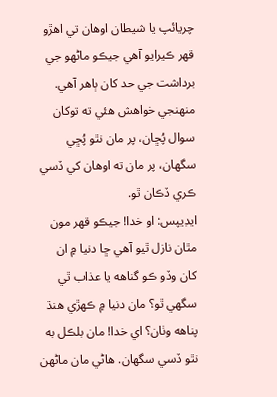چريائپ يا شيطان اوهان تي اهڙو قهر ڪيرايو آهي جيڪو ماڻهو جي برداشت جي حد کان ٻاهر آهي. منهنجي خواهش هئي ته توکان سوال پُڇان، پر مان نٿو پُڇي سگهان، پر مان ته اوهان کي ڏسي ڪري ڏڪان ٿو.
ايڊيپس: او خدا! جيڪو قهر مون مٿان نازل ٿيو آهي ڇا دنيا ۾ ان کان وڏو ڪو گناهه يا عذاب ٿي سگهي ٿو؟ مان دنيا ۾ ڪهڙي هنڌ پناهه وٺان؟ اي خدا! مان بلڪل به نٿو ڏسي سگهان. هاڻي مان ماڻهن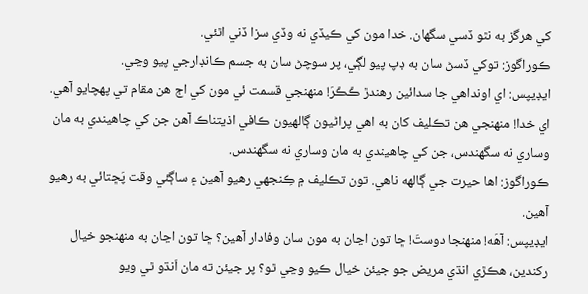کي هرگز به نٿو ڏسي سگهان. خدا مون کي ڪيڏي نه وڏي سزا ڏني اٿئي.
ڪوراگوز: توکي ڏسڻ سان به ڊپ پيو لڳي، پر سوچڻ سان به جسم ڪانڊارجي پيو وڃي.
ايڊيپس: اي اونداهي جا سدائين رهندڙ ڪَڪَرَ! منهنجي قسمت ئي مون کي اڄ هن مقام تي پهچايو آهي. اي خدا! منهنجي هن تڪليف کان به اهي پراڻيون ڳالهيون ڪافي اذيتناڪ آهن جن کي چاهيندي به مان وساري نه سگهندس، جن کي چاهيندي به مان وساري نه سگهندس.
ڪوراگوز: اها حيرت جي ڳالهه ناهي. تون تڪليف ۾ ڪِنجهي رهيو آهين ۽ ساڳئي وقت پَڇتائي به رهيو آهين.
ايڊيپس: آهَه! منهنجا دوستَ! ڇا تون اڃان به مون سان وفادار آهين؟ ڇا تون اڃان به منهنجو خيال رکندين، هڪڙي انڌي مريض جو جيئن خيال ڪيو وڃي ٿو؟ پر جيئن ته مان اَنڌو ٿي ويو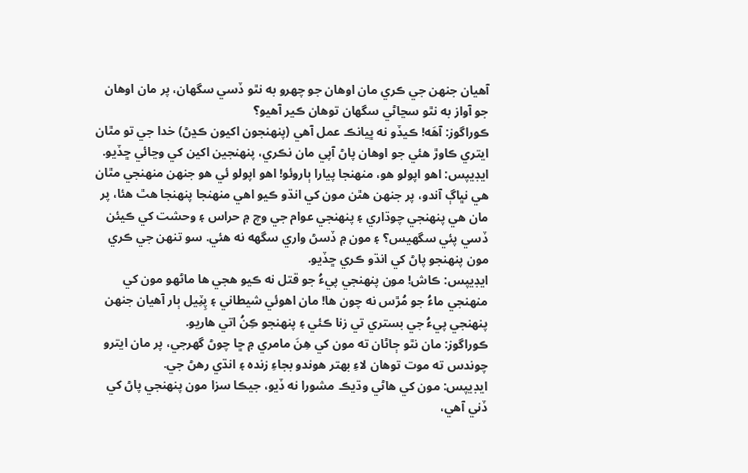آهيان جنهن جي ڪري مان اوهان جو چهرو به نٿو ڏسي سگهان، پر مان اوهان جو آواز به نٿو سڃاڻي سگهان توهان ڪير آهيو؟
ڪوراگوز: آهَه! ڪيڏو نه ڀيانڪ عمل آهي (پنهنجون اکيون ڪڍڻ) خدا جي تو مٿان ايتري ڪاوڙ هئي جو اوهان پاڻ آپي مان نڪري، پنهنجين اکين کي وڃائي ڇڏيو.
ايڊيپس: اهو اپولو هو، منهنجا پيارا ٻاروئو! اهو اپولو ئي هو جنهن منهنجي مٿان هي نڀاڳ آندو، پر جنهن هٿن مون کي انڌو ڪيو اهي منهنجا پنهنجا هٿ هئا، پر مان هي پنهنجي چوڌاري ۽ پنهنجي عوام جي وچ ۾ حراس ۽ وحشت کي ڪيئن ڏسي پئي سگهيس؟ ۽ مون ۾ ڏسڻ واري سگهه نه هئي. سو تنهن جي ڪري مون پنهنجو پاڻ کي انڌو ڪري ڇڏيو.
ايڊيپس: ڪاش! مون پنهنجي پيءُ جو قتل نه ڪيو هجي ها ماڻهو مون کي منهنجي ماءُ جو مُڙس نه چون ها! مان اهوئي شيطاني ۽ پِٽِيل ٻار آهيان جنهن پنهنجي پيءُ جي بستري تي زنا ڪئي ۽ پنهنجو ڪِنُ اتي هاريو.
ڪوراگوز: مان نٿو ڄاڻان ته مون کي هِنَ مامري ۾ ڇا چوڻ گهرجي، پر مان ايترو چوندس ته موت توهان لاءِ بهتر هوندو بجاءِ زنده ۽ انڌي رهڻ جي.
ايڊيپس: مون کي هاڻي وڌيڪ مشورا نه ڏيو، جيڪا سزا مون پنهنجي پاڻ کي ڏني آهي،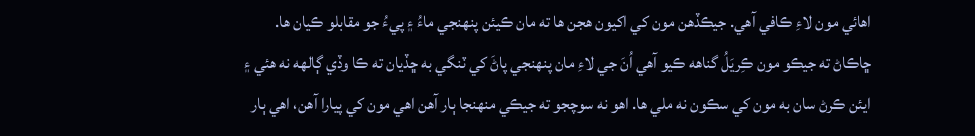اهائي مون لاءِ ڪافي آهي. جيڪڏهن مون کي اکيون هجن ها ته مان ڪيئن پنهنجي ماءُ ۽ پيءُ جو مقابلو ڪيان ها. ڇاڪاڻ ته جيڪو مون ڪِريَلُ گناهه ڪيو آهي اُنَ جي لاءِ مان پنهنجي پاڻَ کي ٽنگي به ڇڏيان ته ڪا وڏي ڳالهه نه هئي ۽ ايئن ڪرڻ سان به مون کي سڪون نه ملي ها. اهو نه سوچجو ته جيڪي منهنجا ٻار آهن اهي مون کي پيارا آهن، اهي ٻار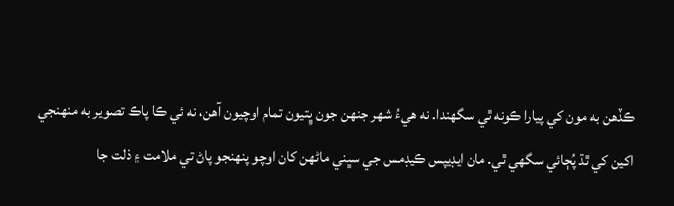ڪڏهن به مون کي پيارا ڪونه ٿي سگهندا. نه هيءُ شهر جنهن جون ڀِتيون تمام اوچيون آهن، نه ئي ڪا پاڪ تصوير به منهنجي اکين کي ٿڌ پُڄائي سگهي ٿي. مان ايڊيپس ڪيڊمس جي سڀني ماڻهن کان اوچو پنهنجو پاڻ تي ملامت ۽ ذلت جا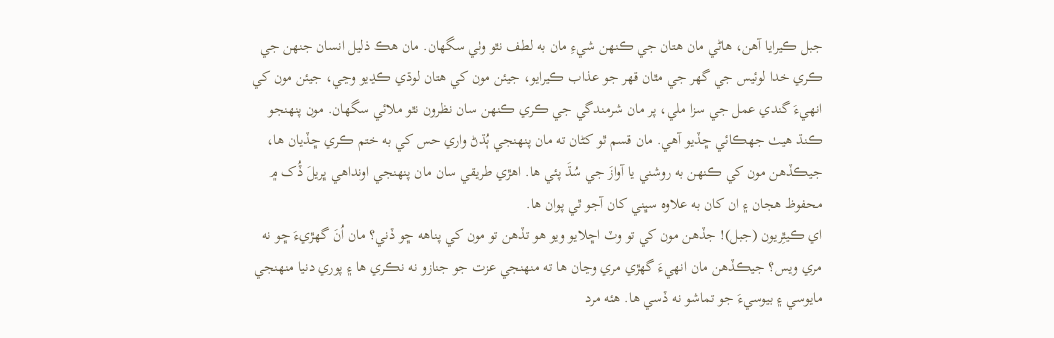جبل ڪيرايا آهن، هاڻي مان هتان جي ڪنهن شيءِ مان به لطف نٿو وٺي سگهان. مان هڪ ذليل انسان جنهن جي ڪري خدا لوئيس جي گهر جي مٿان قهر جو عذاب ڪيرايو، جيئن مون کي هتان لوڌي ڪڍيو وڃي، جيئن مون کي انهيءَ گندي عمل جي سزا ملي، پر مان شرمندگي جي ڪري ڪنهن سان نظرون نٿو ملائي سگهان. مون پنهنجو ڪنڌ هيٺ جهڪائي ڇڏيو آهي. مان قسم ٿو کڻان ته مان پنهنجي ٻُڌڻ واري حس کي به ختم ڪري ڇڏيان ها، جيڪڏهن مون کي ڪنهن به روشني يا آوازَ جي سُڌَ پئي ها. اهڙي طريقي سان مان پنهنجي اونداهي ڀريلَ ڏُک ۾ محفوظ هجان ۽ ان کان به علاوه سڀني کان آجو ٿي پوان ها.
اي ڪيٿِريون (جبل)! جڏهن مون کي تو وٽ اڇلايو ويو هو تڏهن تو مون کي پناهه ڇو ڏني؟ مان اُنَ گهڙيءَ ڇو نه مري ويس؟ جيڪڏهن مان انهيءَ گهڙي مري وڃان ها ته منهنجي عزت جو جنازو نه نڪري ها ۽ پوري دنيا منهنجي مايوسي ۽ بيوسيءَ جو تماشو نه ڏسي ها. هئه مرد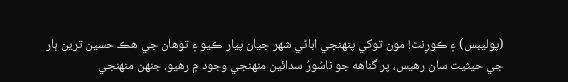(پوليبس) ۽ ڪورِنٿ! مون توکي پنهنجي اباڻي شهر جيان پيار ڪيو ۽ توهان جي هڪ حسين ترين ٻار جي حيثيت سان رهيس، پر گناهه جو ناسُورُ سدائين منهنجي وجود ۾ رهيو. جنهن منهنجي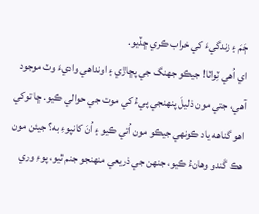ڄَمَ ۽ زندگيءَ کي خراب ڪري ڇڏيو.
اي اُهي ٽِواٽا! جيڪو جهنگ جي پڇاڙي ۽ اونداهي واديءَ وٽ موجود آهي، جتي مون ذليلَ پنهنجي پيءُ کي موت جي حوالي ڪيو. ڇا توکي اهو گناهه ياد ڪونهي جيڪو مون اُتي ڪيو ۽ اُنَ کانپوءِ به؟ جيئن مون هڪ گَندو وهانءُ ڪيو، جنهن جي ذريعي منهنجو جنم ٿيو، پوءِ وري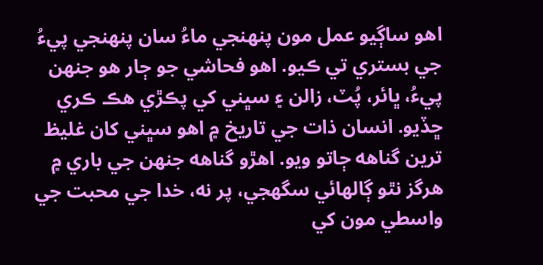اهو ساڳيو عمل مون پنهنجي ماءُ سان پنهنجي پيءُ جي بستري تي ڪيو. اهو فحاشي جو ڄار هو جنهن پيءُ، ڀائر، پُٽ، زالن ۽ سڀني کي پڪڙي هڪ ڪري ڇڏيو. انسان ذات جي تاريخ ۾ اهو سڀني کان غليظ ترين گناهه ڄاتو ويو. اهڙو گناهه جنهن جي باري ۾ هرگز نٿو ڳالهائي سگهجي، پر نه، خدا جي محبت جي واسطي مون کي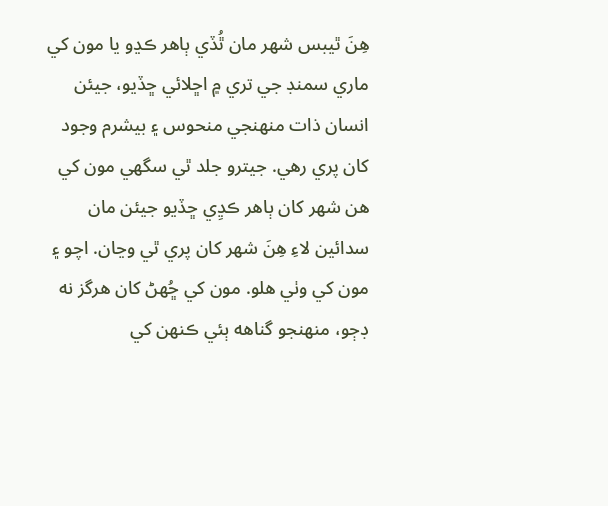هِنَ ٿيبس شهر مان ٿُڏي ٻاهر ڪڍو يا مون کي ماري سمنڊ جي تري ۾ اڇلائي ڇڏيو، جيئن انسان ذات منهنجي منحوس ۽ بيشرم وجود کان پري رهي. جيترو جلد ٿي سگهي مون کي هن شهر کان ٻاهر ڪڍِي ڇڏيو جيئن مان سدائين لاءِ هِنَ شهر کان پري ٿي وڃان. اچو ۽ مون کي وٺي هلو. مون کي ڇُهڻ کان هرگز نه ڊڄو، منهنجو گناهه ٻئي ڪنهن کي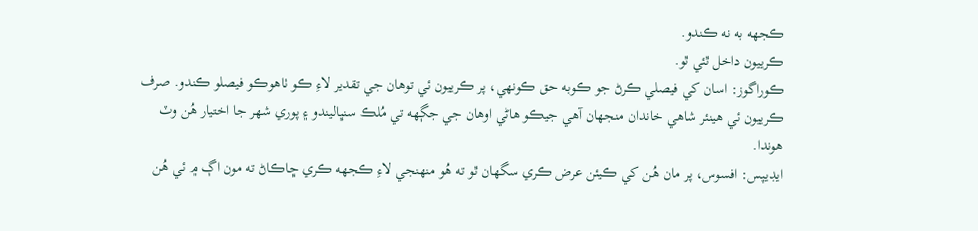ڪجهه به نه ڪندو.
ڪرييون داخل ٿئي ٿو.
ڪوراگوز: اسان کي فيصلي ڪرڻ جو ڪوبه حق ڪونهي، پر ڪرييون ئي توهان جي تقدير لاءِ ڪو ٺاهوڪو فيصلو ڪندو. صرف ڪرييون ئي هينئر شاهي خاندان منجهان آهي جيڪو هاڻي اوهان جي جڳهه تي مُلڪ سنڀاليندو ۽ پوري شهر جا اختيار هُن وٽ هوندا.
ايڊيپس: افسوس، پر مان هُن کي ڪيئن عرض ڪري سگهان ٿو ته هُو منهنجي لاءِ ڪجهه ڪري ڇاڪاڻ ته مون اڳ ۾ ئي هُن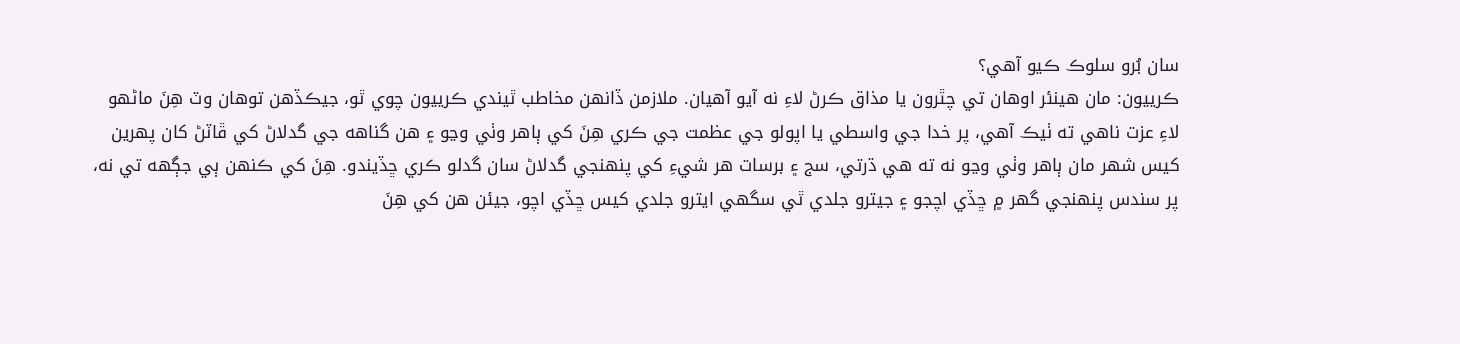سان بُرو سلوڪ ڪيو آهي؟
ڪرييون: مان هينئر اوهان تي چٿرون يا مذاق ڪرڻ لاءِ نه آيو آهيان. ملازمن ڏانهن مخاطب ٿيندي ڪرييون چوي ٿو، جيڪڏهن توهان وٽ هِنَ ماڻهو لاءِ عزت ناهي ته ٺيڪ آهي، پر خدا جي واسطي يا اپولو جي عظمت جي ڪري هِنَ کي ٻاهر وٺي وڃو ۽ هن گناهه جي گدلاڻ کي ڦاٽڻ کان پهرين کيس شهر مان ٻاهر وٺي وڃو نه ته هي ڌرتي، سج ۽ برسات هر شيءِ کي پنهنجي گدلاڻ سان گدلو ڪري ڇڏيندو. هِنَ کي ڪنهن ٻي جڳهه تي نه، پر سندس پنهنجي گهر ۾ ڇڏي اچجو ۽ جيترو جلدي ٿي سگهي ايترو جلدي کيس ڇڏي اچو، جيئن هن کي هِنَ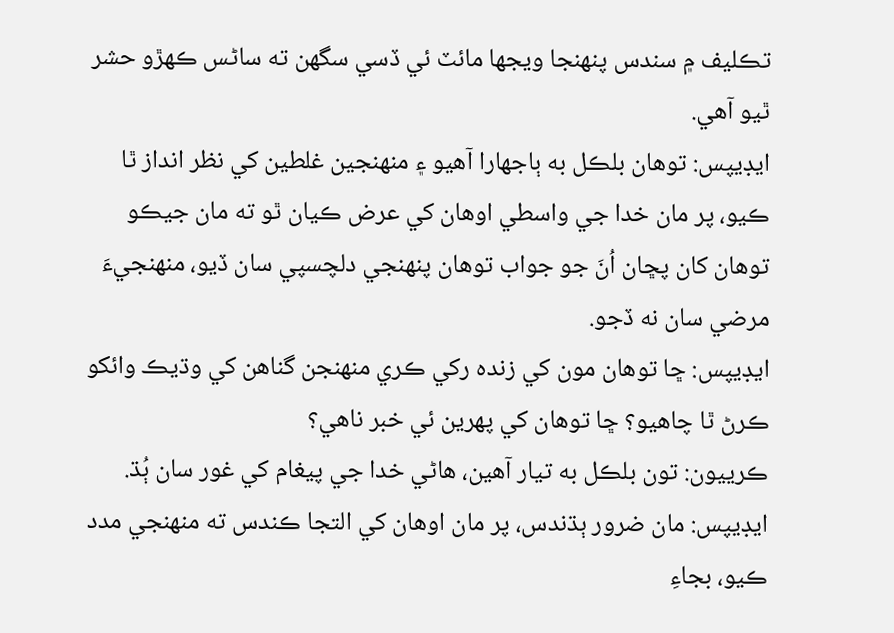تڪليف ۾ سندس پنهنجا ويجها مائٽ ئي ڏسي سگهن ته ساڻس ڪهڙو حشر ٿيو آهي.
ايڊيپس: توهان بلڪل به ٻاجهارا آهيو ۽ منهنجين غلطين کي نظر انداز ٿا ڪيو، پر مان خدا جي واسطي اوهان کي عرض ڪيان ٿو ته مان جيڪو توهان کان پڇان اُنَ جو جواب توهان پنهنجي دلچسپي سان ڏيو، منهنجيءَ مرضي سان نه ڏجو.
ايڊيپس: ڇا توهان مون کي زنده رکي ڪري منهنجن گناهن کي وڌيڪ وائکو ڪرڻ ٿا چاهيو؟ ڇا توهان کي پهرين ئي خبر ناهي؟
ڪرييون: تون بلڪل به تيار آهين، هاڻي خدا جي پيغام کي غور سان ٻُڌ.
ايڊيپس: مان ضرور ٻڌندس، پر مان اوهان کي التجا ڪندس ته منهنجي مدد ڪيو، بجاءِ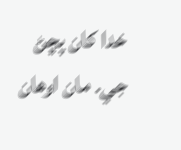خدا کان پڇڻ جي. مان اوهان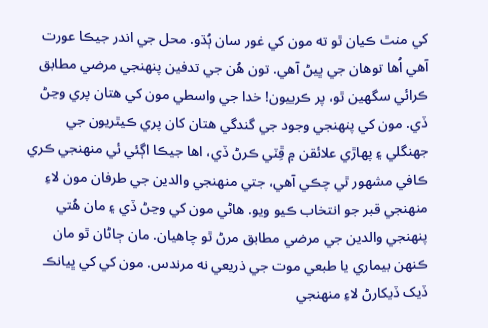کي منٿ ڪيان ٿو ته مون کي غور سان ٻُڌو. محل جي اندر جيڪا عورت آهي اُها توهان جي ڀيڻ آهي. تون هُن جي تدفين پنهنجي مرضي مطابق ڪرائي سگهين ٿو، پر ڪرييون! خدا جي واسطي مون کي هتان پري وڃڻ ڏي. مون کي پنهنجي وجود جي گندگي هتان کان پري ڪيٿريون جي جهنگلي ۽ پهاڙي علائقن ۾ ڦِٽي ڪرڻ ڏي، اها جيڪا اڳئي ئي منهنجي ڪري ڪافي مشهور ٿي چڪي آهي، جتي منهنجي والدين جي طرفان مون لاءِ منهنجي قبر جو انتخاب ڪيو ويو. هاڻي مون کي وڃڻ ڏي ۽ مان هُتي پنهنجي والدين جي مرضي مطابق مرڻ ٿو چاهيان. مان ڄاڻان ٿو مان ڪنهن بيماري يا طبعي موت جي ذريعي نه مرندس. مون کي کي ڀيانڪ ڏيک ڏيکارڻ لاءِ منهنجي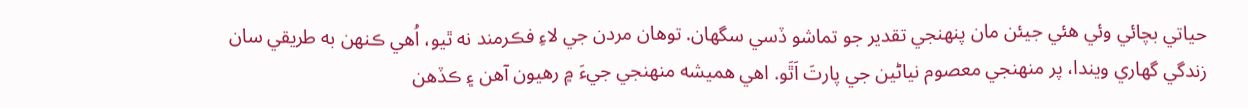حياتي بچائي وئي هئي جيئن مان پنهنجي تقدير جو تماشو ڏسي سگهان. توهان مردن جي لاءِ فڪرمند نه ٿيو، اُهي ڪنهن به طريقي سان زندگي گهاري ويندا، پر منهنجي معصوم نياڻين جي پارتَ اَٿَو. اهي هميشه منهنجي جيءَ ۾ رهيون آهن ۽ ڪڏهن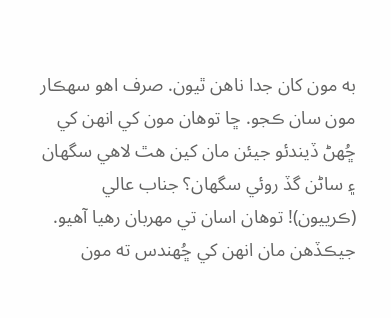به مون کان جدا ناهن ٿيون. صرف اهو سهڪار مون سان ڪجو. ڇا توهان مون کي انهن کي ڇُهڻ ڏيندئو جيئن مان کين هٿ لاهي سگهان ۽ ساڻن گڏ روئي سگهان؟ جناب عالي (ڪرييون)! توهان اسان تي مهربان رهيا آهيو. جيڪڏهن مان انهن کي ڇُهندس ته مون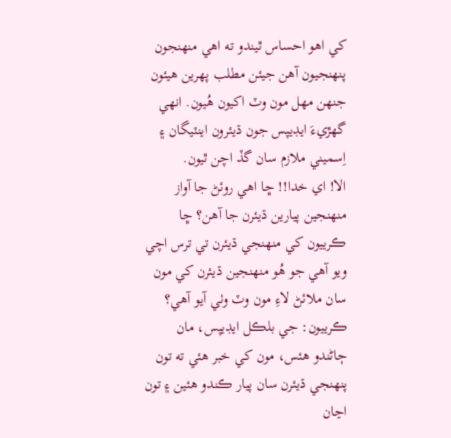کي اهو احساس ٿيندو ته اهي منهنجون پنهنجيون آهن جيئن مطلب پهرين هيئون جنهن مهل مون وٽ اکيون هُيون. انهي گهڙيءَ ايڊيپس جون ڌيئرون اينٽيگان ۽ اِسميني ملازم سان گڏ اچن ٿيون.
الا! اي خدا!! ڇا اهي روئڻ جا آواز منهنجين پيارين ڌيئرن جا آهن؟ ڇا ڪرييون کي منهنجي ڌيئرن تي ترس اچي ويو آهي جو هُو منهنجين ڌيئرن کي مون سان ملائڻ لاءِ مون وٽ وٺي آيو آهي؟
ڪرييون: جي بلڪل ايڊيپس، مان ڄاڻندو هئس، مون کي خبر هئي ته تون پنهنجي ڌيئرن سان پيار ڪندو هئين ۽ تون اڃان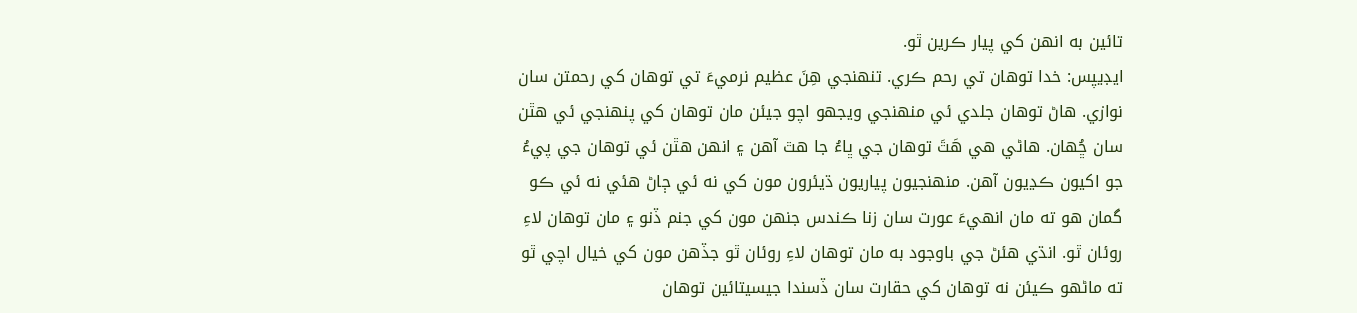تائين به انهن کي پيار ڪرين ٿو.
ايڊيپس: خدا توهان تي رحم ڪري. تنهنجي هِنَ عظيم نرميءَ تي توهان کي رحمتن سان نوازي. هاڻ توهان جلدي ئي منهنجي ويجهو اچو جيئن مان توهان کي پنهنجي ئي هٿن سان ڇُهان. هاڻي هي هَٿَ توهان جي ڀاءُ جا هٿ آهن ۽ انهن هٿن ئي توهان جي پيءُ جو اکيون ڪڍيون آهن. منهنجيون پياريون ڌيئرون مون کي نه ئي ڄاڻ هئي نه ئي ڪو گمان هو ته مان انهيءَ عورت سان زنا ڪندس جنهن مون کي جنم ڏنو ۽ مان توهان لاءِ روئان ٿو. انڌي هئڻ جي باوجود به مان توهان لاءِ روئان ٿو جڏهن مون کي خيال اچي ٿو ته ماڻهو ڪيئن نه توهان کي حقارت سان ڏسندا جيسيتائين توهان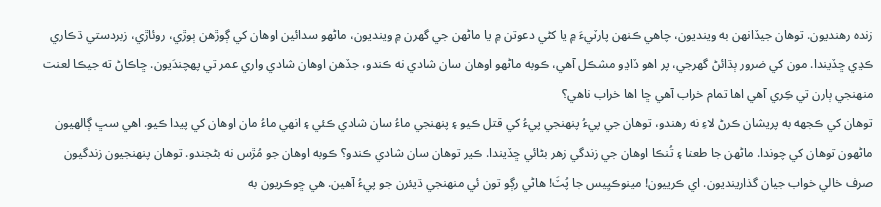زنده رهنديون. توهان جيڏانهن به وينديون، چاهي ڪنهن پارٽيءَ ۾ يا کڻي دعوتن ۾ يا ماڻهن جي گهرن ۾ وينديون، ماڻهو سدائين اوهان کي ڳوڙهن ٻوڙي، روئاڙي، زبردستي ڌڪاري ڪڍي ڇڏيندا. مون کي ضرور ٻڌائڻ گهرجي، پر اهو ڏاڍو مشڪل آهي، ڪوبه ماڻهو اوهان سان شادي نه ڪندو، جڏهن اوهان شادي واري عمر تي پهچندَيون. ڇاڪاڻ ته جيڪا لعنت منهنجي ٻارن تي ڪِري آهي اها تمام خراب آهي ڇا اها خراب ناهي؟
توهان کي ڪجهه به پريشان ڪرڻ لاءِ نه رهندو، توهان جي پيءُ پنهنجي پيءُ کي قتل ڪيو ۽ پنهنجي ماءُ سان شادي ڪئي ۽ انهي ماءُ مان اوهان کي پيدا ڪيو. اهي سڀ ڳالهيون ماڻهون توهان کي چوندا. ماڻهن جا طعنا ۽ تُنڪا اوهان جي زندگي زهر بڻائي ڇڏيندا. ڪير توهان سان شادي ڪندو؟ ڪوبه اوهان جو مُڙس نه بڻجندو. توهان پنهنجيون زندگيون صرف خالي خواب جيان گذارينديون. اي ڪرييون! مينوڪيِيس جا پُٽَ! هاڻي رڳو تون ئي منهنجي ڌيئرن جو پيءُ آهين. هي ڇوڪريون به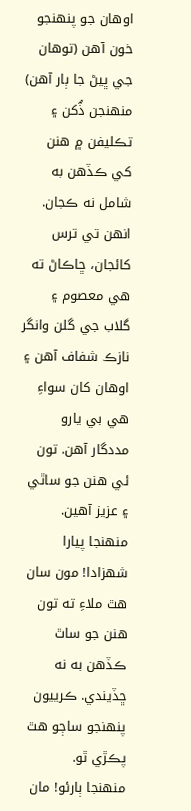اوهان جو پنهنجو خون آهن (توهان جي ڀيڻ جا ٻار آهن) منهنجن ڏُکن ۽ تڪليفن ۾ هنن کي ڪڏهن به شامل نه ڪجان. انهن تي ترس کائجان، ڇاڪاڻ ته هي معصوم ۽ گلاب جي گلن وانگر نازڪ شفاف آهن ۽ اوهان کان سواءِ هي بي يارو مددگار آهن. تون ئي هنن جو ساٿي ۽ عزيز آهين. منهنجا پيارا شهزادا! مون سان هٿ ملاءِ ته تون هنن جو ساٿ ڪڏهن به نه ڇڏيندي. ڪرييون پنهنجو ساڄو هٿ پڪڙي ٿو.
منهنجا ٻارئو! مان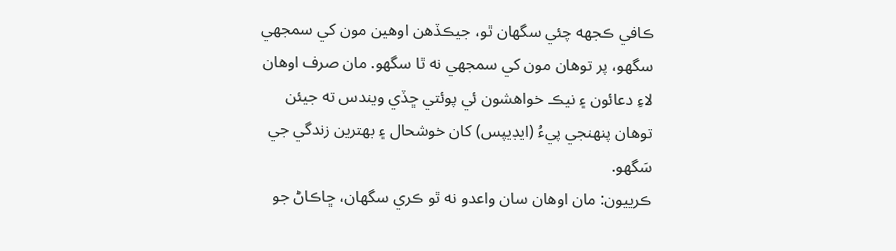ڪافي ڪجهه چئي سگهان ٿو، جيڪڏهن اوهين مون کي سمجهي سگهو، پر توهان مون کي سمجهي نه ٿا سگهو. مان صرف اوهان لاءِ دعائون ۽ نيڪ خواهشون ئي پوئتي ڇڏي ويندس ته جيئن توهان پنهنجي پيءُ (ايڊيپس) کان خوشحال ۽ بهترين زندگي جي سَگهو.
ڪرييون: مان اوهان سان واعدو نه ٿو ڪري سگهان، ڇاڪاڻ جو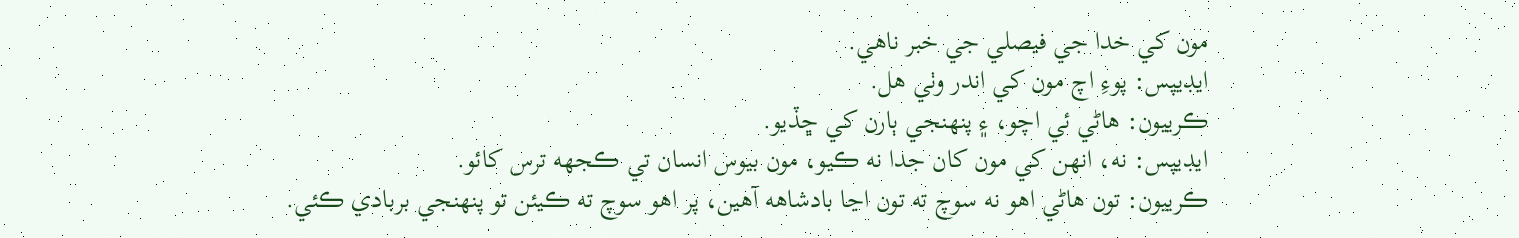مون کي خدا جي فيصلي جي خبر ناهي.
ايڊيپس: پوءِ اچ مون کي اندر وٺي هل.
ڪرييون: هاڻي ئي اچو، ۽ پنهنجي ٻارن کي ڇڏيو.
ايڊيپس: نه، انهن کي مون کان جدا نه ڪيو، مون بيوس انسان تي ڪجهه ترس کائو.
ڪرييون: تون هاڻي اهو نه سوچ ته تون اڃا بادشاهه آهين، پر اهو سوچ ته ڪيئن تو پنهنجي بربادي ڪئي.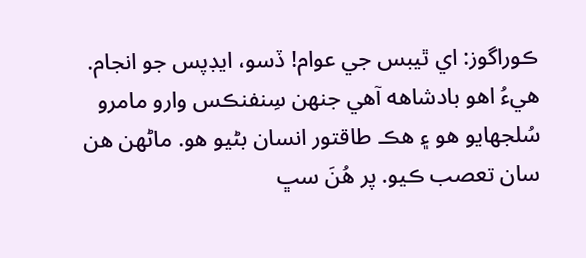ڪوراگوز: اي ٿيبس جي عوام! ڏسو، ايڊپس جو انجام. هيءُ اهو بادشاهه آهي جنهن سِنفنڪس وارو مامرو سُلجهايو هو ۽ هڪ طاقتور انسان بڻيو هو. ماڻهن هن سان تعصب ڪيو. پر هُنَ سڀ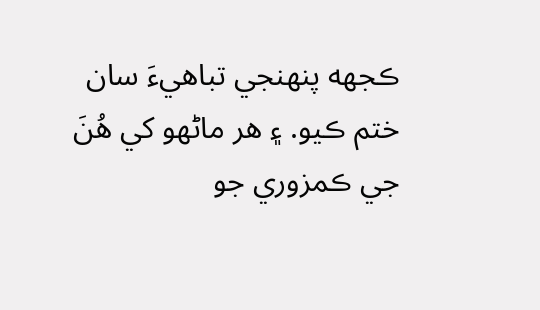ڪجهه پنهنجي تباهيءَ سان ختم ڪيو. ۽ هر ماڻهو کي هُنَ جي ڪمزوري جو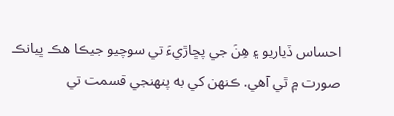احساس ڏياريو ۽ هِنَ جي پڇاڙيءَ تي سوچيو جيڪا هڪ ڀيانڪ صورت ۾ ٿي آهي. ڪنهن کي به پنهنجي قسمت تي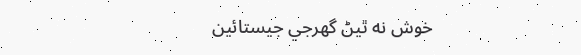خوش نه ٿيڻ گهرجي جيستائين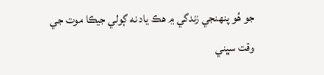جو هُو پنهنجي زندگي ۾ هڪ ياد نه ڳولي جيڪا موت جي وقت سڀني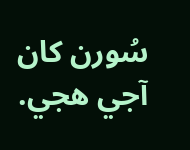سُورن کان آجي هجي.